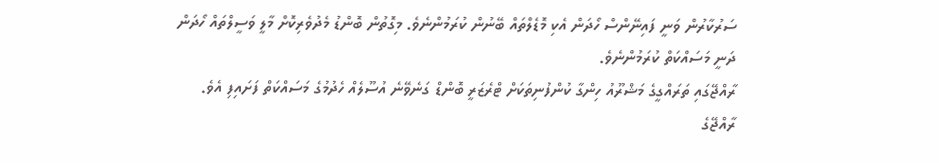ސަރުކާރުން ވަނީ ފައިނޭންސް ހޯދަން އެކި މޮޑެލްތައް ބޭނުން ކުރަމުންނެވެ. މިގޮތުން ބޮންޑު މެދުވެރިކޮށް މާލީ ވަސީލްތައް ހޯދަން ދަނީ މަސައްކަތް ކުރަމުންނެވެ.
ރާއްޖޭގައި ތަރައްގީގެ މަޝްރޫއު ހިންގާ ކުންފުނިތަކަށް ޓްރެޒަރީ ބޮންޑް ގަނެވޭނެ އުސޫލެއް ހެދުމުގެ މަސައްކަތް ފަށައިފި އެވެ.
ރާއްޖޭގެ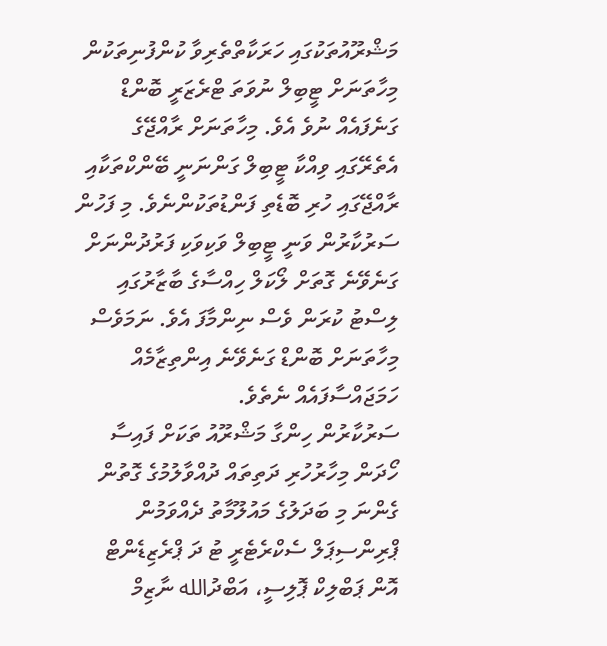މަޝްރޫއުތަކުގައި ހަރަކާތްތެރިވާ ކުންފުނިތަކުން މިހާތަނަށް ޓީބިލް ނުވަތަ ޓްރެޒަރީ ބޮންޑް ގަނެފައެއް ނުވެ އެވެ. މިހާތަނަށް ރާއްޖޭގެ އެތެރޭގައި ވިއްކާ ޓީބިލް ގަންނަނީ ބޭންކްތަކާއި ރާއްޖޭގައި ހުރި ބޮޑެތި ފަންޑުތަކުންނެވެ. މި ފަހުން ސަރުކާރުން ވަނީ ޓީބިލް ވަކިވަކި ފަރުދުންނަށް ގަނެވޭނެ ގޮތަށް ލޯކަލް ހިއްސާގެ ބާޒާރުގައި ލިސްޓު ކުރަން ވެސް ނިންމާފަ އެވެ. ނަމަވެސް މިހާތަނަށް ބޮންޑް ގަނެވޭނެ އިންތިޒާމެއް ހަމަޖައްސާފައެއް ނެތެވެ.
ސަރުކާރުން ހިންގާ މަޝްރޫއު ތަކަށް ފައިސާ ހޯދަން މިހާރުހުރި ދަތިތައް ދުއްވާލުމުގެ ގޮތުން ގެންނަ މި ބަދަލުގެ މައުލޫމާތު ދެއްވަމުން ޕްރިންސިޕަލް ސެކްރެޓެރީ ޓު ދަ ޕްރެޒިޑެންޓް އޮން ޕަބްލިކް ޕޮލިސީ، އަބްދުالله ނާޒިމް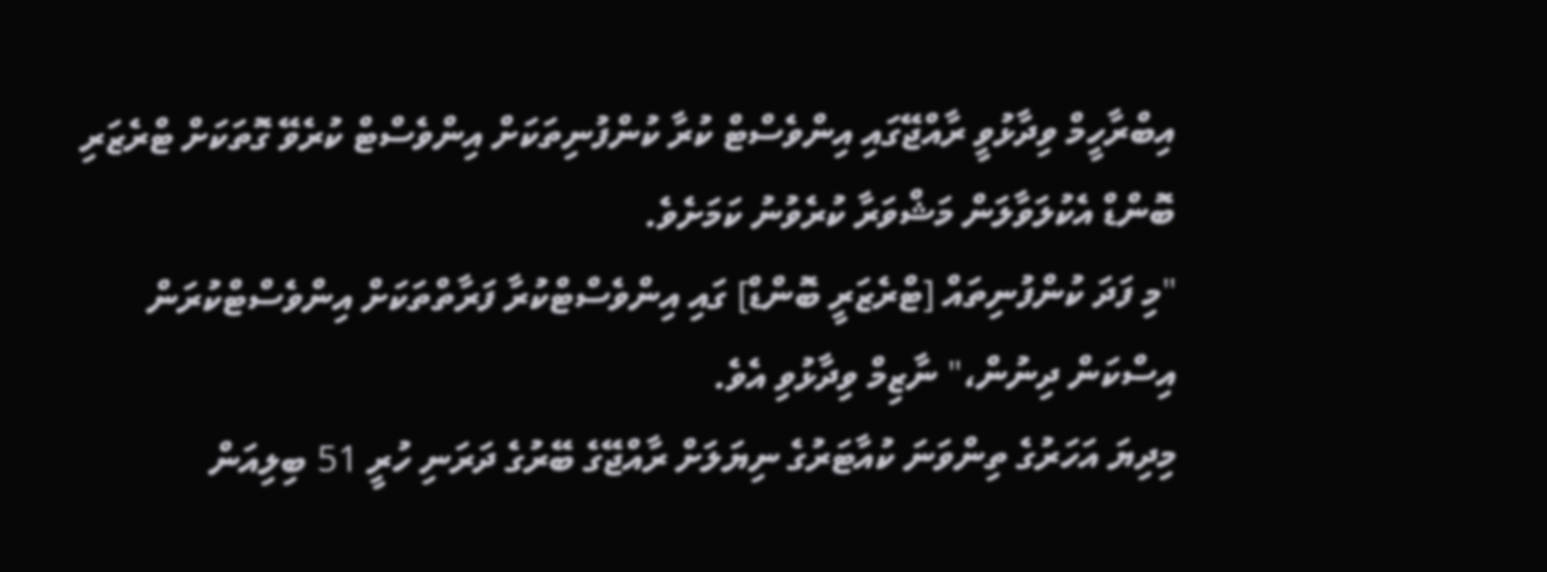އިބްރާހީމް ވިދާޅުވީ ރާއްޖޭގައި އިންވެސްޓް ކުރާ ކުންފުނިތަކަށް އިންވެސްޓް ކުރެވޭ ގޮތަކަށް ޓްރެޒަރި ބޮންޑް އެކުލަވާލަން މަޝްވަރާ ކުރެވުނު ކަމަށެވެ.
"މި ފަދަ ކުންފުނިތައް [ޓްރެޒަރީ ބޮންޑް] ގައި އިންވެސްޓްކުރާ ފަރާތްތަކަށް އިންވެސްޓްކުރަން އިސްކަން ދިނުން،" ނާޒިމް ވިދާޅުވި އެވެ.
މިދިޔަ އަހަރުގެ ތިންވަނަ ކުއާޓަރުގެ ނިޔަލަށް ރާއްޖޭގެ ބޭރުގެ ދަރަނި ހުރީ 51 ބިލިއަން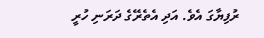ރުފިޔާގަ އެވެ. އަދި އެތެރޭގެ ދަރަނި ހުރީ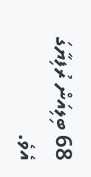68 ބިލިއަން ރުފިޔާގަ އެވެ.